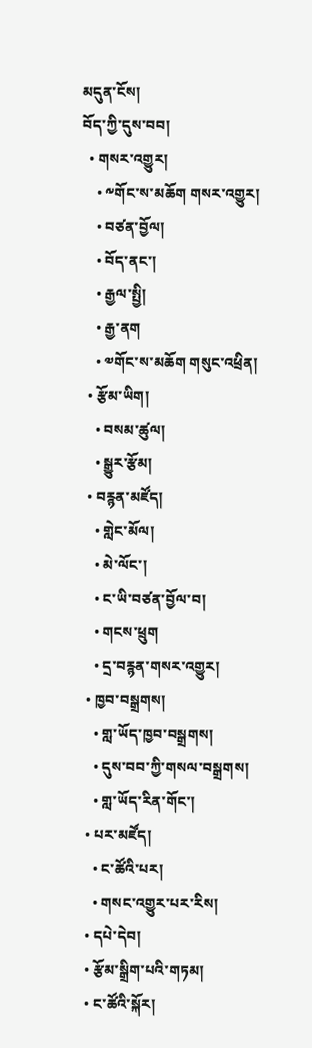མདུན་ངོས།
བོད་ཀྱི་དུས་བབ།
  • གསར་འགྱུར།
    • ༸གོང་ས་མཆོག གསར་འགྱུར།
    • བཙན་བྱོལ།
    • བོད་ནང་།
    • རྒྱལ་སྤྱི།
    • རྒྱ་ནག
    • ༧གོང་ས་མཆོག གསུང་འཕྲིན།
  • རྩོམ་ཡིག།
    • བསམ་ཚུལ།
    • སྒྱུར་རྩོམ།
  • བརྙན་མཛོད།
    • གླེང་མོལ།
    • མེ་ལོང་།
    • ང་ཡི་བཙན་བྱོལ་བ།
    • གངས་ཕྲུག
    • དྲ་བརྙན་གསར་འགྱུར།
  • ཁྱབ་བསྒྲགས།
    • གླ་ཡོད་ཁྱབ་བསྒྲགས།
    • དུས་བབ་ཀྱི་གསལ་བསྒྲགས།
    • གླ་ཡོད་རིན་གོང་།
  • པར་མཛོད།
    • ང་ཚོའི་པར།
    • གསང་འགྱུར་པར་རིས།
  • དཔེ་དེབ།
  • རྩོམ་སྒྲིག་པའི་གཏམ།
  • ང་ཚོའི་སྐོར།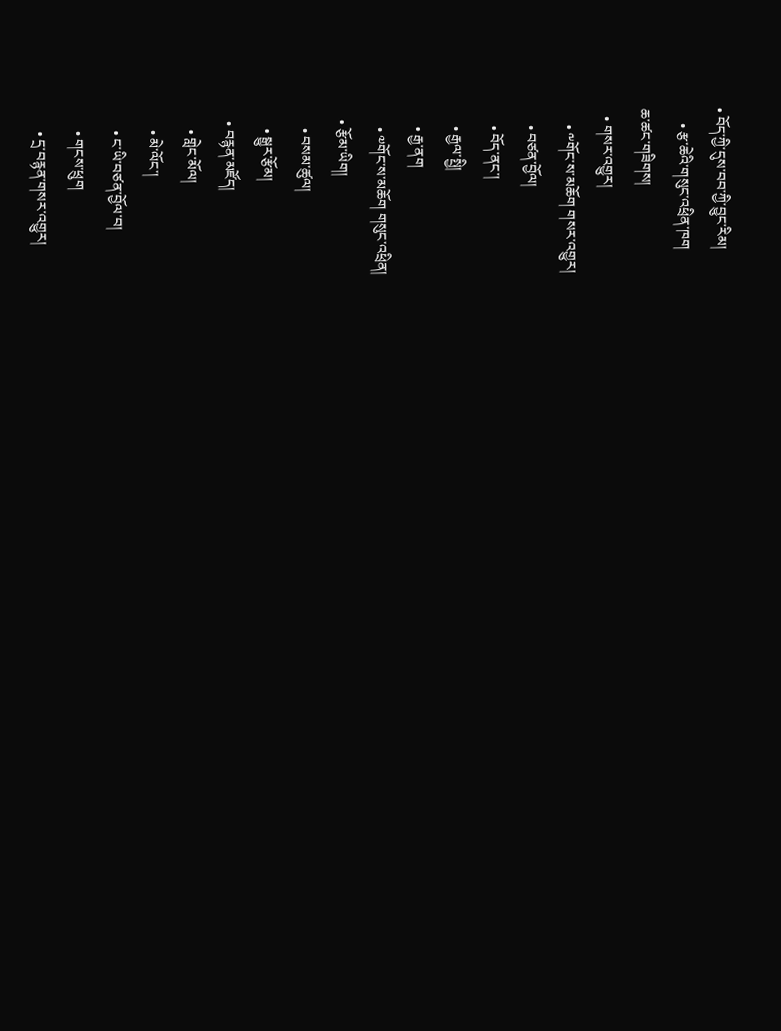• བོད་ཀྱི་དུས་བབ་ཀྱི་བྱུང་རིམ།
    • རྩ་ཆེའི་གསུང་འཕྲིན་ཁག
ཆ་ཚང་གཟིགས།
  • གསར་འགྱུར།
    • ༸གོང་ས་མཆོག གསར་འགྱུར།
    • བཙན་བྱོལ།
    • བོད་ནང་།
    • རྒྱལ་སྤྱི།
    • རྒྱ་ནག
    • ༧གོང་ས་མཆོག གསུང་འཕྲིན།
  • རྩོམ་ཡིག།
    • བསམ་ཚུལ།
    • སྒྱུར་རྩོམ།
  • བརྙན་མཛོད།
    • གླེང་མོལ།
    • མེ་ལོང་།
    • ང་ཡི་བཙན་བྱོལ་བ།
    • གངས་ཕྲུག
    • དྲ་བརྙན་གསར་འགྱུར།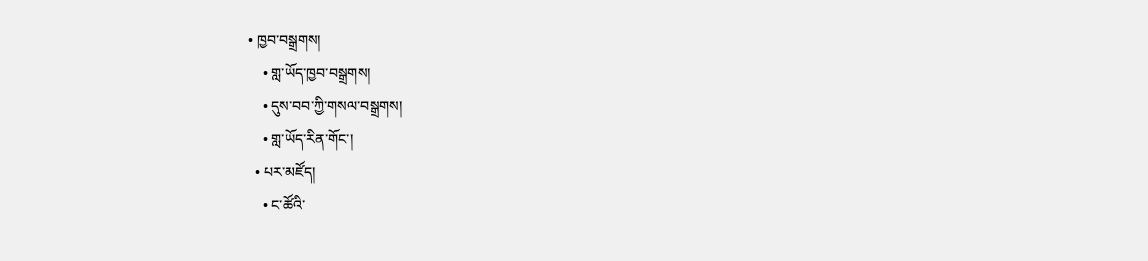• ཁྱབ་བསྒྲགས།
    • གླ་ཡོད་ཁྱབ་བསྒྲགས།
    • དུས་བབ་ཀྱི་གསལ་བསྒྲགས།
    • གླ་ཡོད་རིན་གོང་།
  • པར་མཛོད།
    • ང་ཚོའི་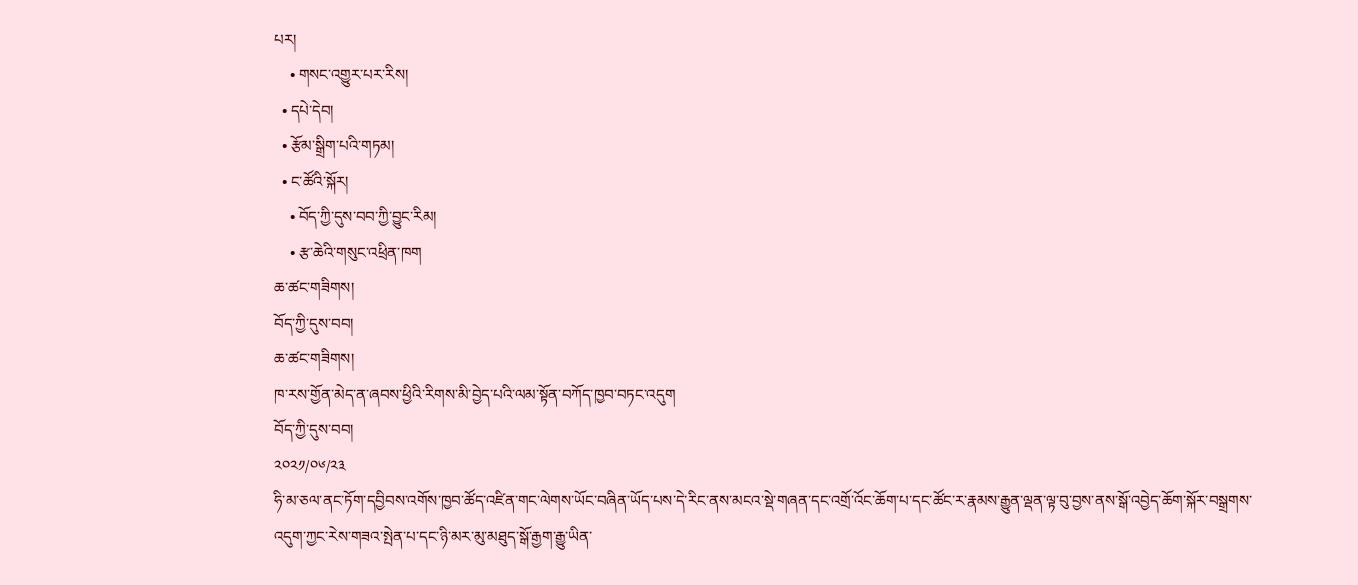པར།
    • གསང་འགྱུར་པར་རིས།
  • དཔེ་དེབ།
  • རྩོམ་སྒྲིག་པའི་གཏམ།
  • ང་ཚོའི་སྐོར།
    • བོད་ཀྱི་དུས་བབ་ཀྱི་བྱུང་རིམ།
    • རྩ་ཆེའི་གསུང་འཕྲིན་ཁག
ཆ་ཚང་གཟིགས།
བོད་ཀྱི་དུས་བབ།
ཆ་ཚང་གཟིགས།
ཁ་རས་གྱོན་མེད་ན་ཞབས་ཕྱིའི་རིགས་མི་བྱེད་པའི་ལམ་སྟོན་བཀོད་ཁྱབ་བཏང་འདུག
བོད་ཀྱི་དུས་བབ།
༢༠༢༡/༠༦/༢༣
ཧི་མ་ཅལ་ནང་ཏོག་དབྱིབས་འགོས་ཁྱབ་ཚོད་འཛིན་གང་ལེགས་ཡོང་བཞིན་ཡོད་པས་དེ་རིང་ནས་མངའ་སྡེ་གཞན་དང་འགྲོ་འོང་ཆོག་པ་དང་ཚོང་ར་རྣམས་རྒྱུན་ལྡན་ལྟ་བུ་བྱས་ནས་སྒོ་འབྱེད་ཆོག་སྐོར་བསྒྲགས་འདུག་ཀྱང་རེས་གཟའ་སྤེན་པ་དང་ཉི་མར་མུ་མཐུད་སྒོ་རྒྱག་རྒྱུ་ཡིན་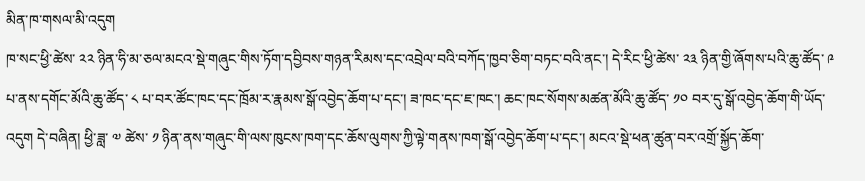མིན་ཁ་གསལ་མི་འདུག
ཁ་སང་ཕྱི་ཚེས་ ༢༢ ཉིན་ཧི་མ་ཅལ་མངའ་སྡེ་གཞུང་གིས་ཏོག་དབྱིབས་གཉན་རིམས་དང་འབྲེལ་བའི་བཀོད་ཁྱབ་ཅིག་བཏང་བའི་ནང་། དེ་རིང་ཕྱི་ཚེས་ ༢༣ ཉིན་གྱི་ཞོགས་པའི་ཆུ་ཚོད་ ༩ པ་ནས་དགོང་མོའི་ཆུ་ཚོད་ ༨ པ་བར་ཚོང་ཁང་དང་ཁྲོམ་ར་རྣམས་སྒོ་འབྱེད་ཆོག་པ་དང་། ཟ་ཁང་དང་ཇ་ཁང་། ཆང་ཁང་སོགས་མཚན་མོའི་ཆུ་ཚོད་ ༡༠ བར་དུ་སྒོ་འབྱེད་ཆོག་གི་ཡོད་འདུག དེ་བཞིན། ཕྱི་ཟླ་ ༧ ཚེས་ ༡ ཉིན་ནས་གཞུང་གི་ལས་ཁུངས་ཁག་དང་ཆོས་ལུགས་ཀྱི་ལྟེ་གནས་ཁག་སྒོ་འབྱེད་ཆོག་པ་དང་། མངའ་སྡེ་ཕན་ཚུན་བར་འགྲོ་སྐྱོད་ཆོག་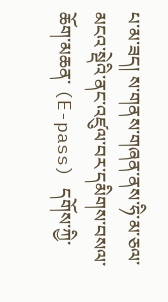པ་མ་ཟད། ས་གནས་གཞན་ནས་ཧི་མ་ཅལ་མངའ་སྡེའི་ནང་འཛུལ་བར་དམིགས་བསལ་ཆོག་མཆན་ (E-pass) དགོས་ཀྱི་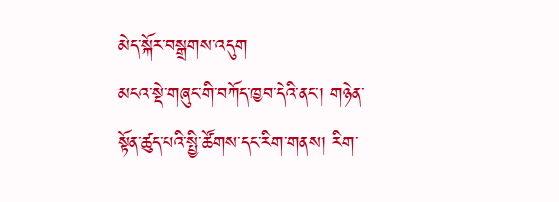མེད་སྐོར་བསྒྲགས་འདུག
མངའ་སྡེ་གཞུང་གི་བཀོད་ཁྱབ་དེའི་ནང་། གཉེན་སྟོན་ཚུད་པའི་སྤྱི་ཚོགས་དང་རིག་གནས། རིག་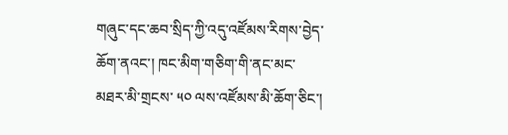གཞུང་དང་ཆབ་སྲིད་ཀྱི་འདུ་འཛོམས་རིགས་བྱེད་ཆོག་ནའང་། ཁང་མིག་གཅིག་གི་ནང་མང་མཐར་མི་གྲངས་ ༥༠ ལས་འཛོམས་མི་ཆོག་ཅིང་།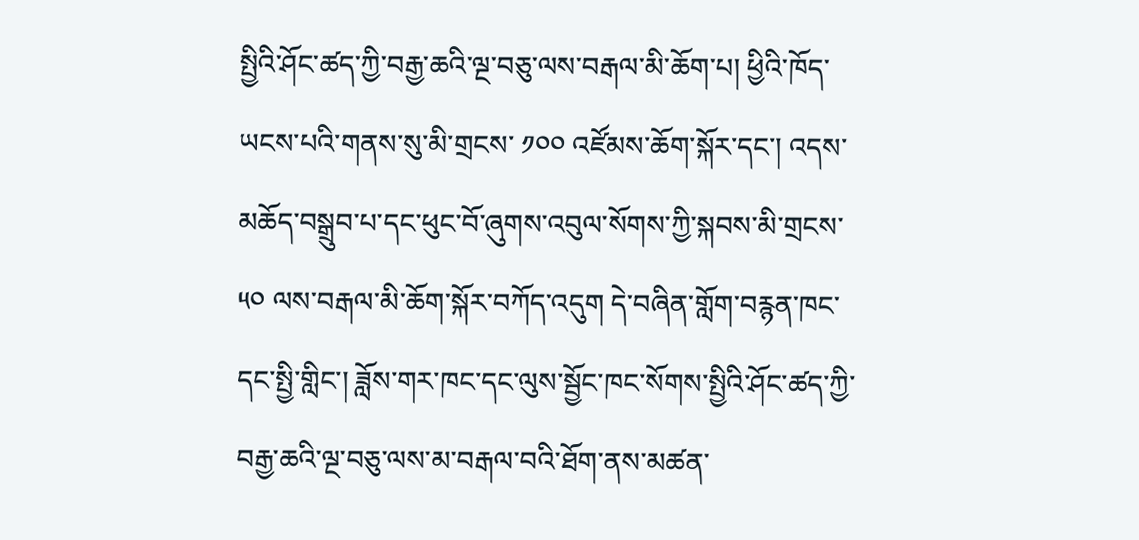སྤྱིའི་ཤོང་ཚད་ཀྱི་བརྒྱ་ཆའི་ལྔ་བཅུ་ལས་བརྒལ་མི་ཆོག་པ། ཕྱིའི་ཁོད་ཡངས་པའི་གནས་སུ་མི་གྲངས་ ༡༠༠ འཛོམས་ཆོག་སྐོར་དང་། འདས་མཆོད་བསྒྲུབ་པ་དང་ཕུང་བོ་ཞུགས་འབུལ་སོགས་ཀྱི་སྐབས་མི་གྲངས་ ༥༠ ལས་བརྒལ་མི་ཆོག་སྐོར་བཀོད་འདུག དེ་བཞིན་གློག་བརྙན་ཁང་དང་སྤྱི་གླིང་། ཟློས་གར་ཁང་དང་ལུས་སྦྱོང་ཁང་སོགས་སྤྱིའི་ཤོང་ཚད་ཀྱི་བརྒྱ་ཆའི་ལྔ་བཅུ་ལས་མ་བརྒལ་བའི་ཐོག་ནས་མཚན་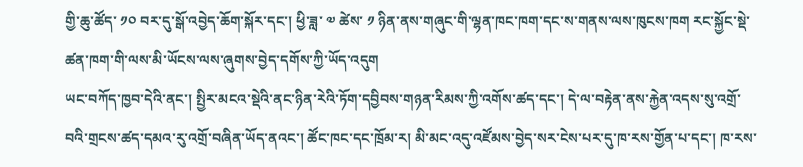གྱི་ཆུ་ཚོད་ ༡༠ བར་དུ་སྒོ་འབྱེད་ཆོག་སྐོར་དང་། ཕྱི་ཟླ་ ༧ ཚེས་ ༡ ཉིན་ནས་གཞུང་གི་ལྷན་ཁང་ཁག་དང་ས་གནས་ལས་ཁུངས་ཁག རང་སྐྱོང་སྡེ་ཚན་ཁག་གི་ལས་མི་ཡོངས་ལས་ཞུགས་བྱེད་དགོས་ཀྱི་ཡོད་འདུག
ཡང་བཀོད་ཁྱབ་དེའི་ནང་། སྤྱིར་མངའ་སྡེའི་ནང་ཉིན་རེའི་ཏོག་དབྱིབས་གཉན་རིམས་ཀྱི་འགོས་ཚད་དང་། དེ་ལ་བརྟེན་ནས་རྐྱེན་འདས་སུ་འགྲོ་བའི་གྲངས་ཚད་དམའ་རུ་འགྲོ་བཞིན་ཡོད་ནའང་། ཚོང་ཁང་དང་ཁྲོམ་ར། མི་མང་འདུ་འཛོམས་བྱེད་སར་ངེས་པར་དུ་ཁ་རས་གྱོན་པ་དང་། ཁ་རས་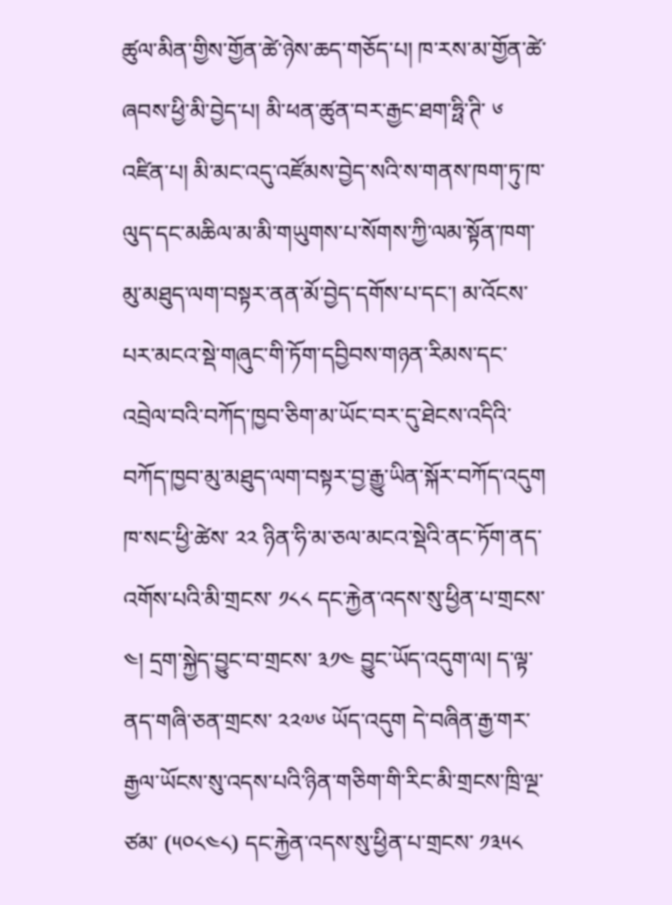ཚུལ་མིན་གྱིས་གྱོན་ཚེ་ཉེས་ཆད་གཅོད་པ། ཁ་རས་མ་གྱོན་ཚེ་ཞབས་ཕྱི་མི་བྱེད་པ། མི་ཕན་ཚུན་བར་རྒྱང་ཐག་ཧྥི་ཊི་ ༦ འཛིན་པ། མི་མང་འདུ་འཛོམས་བྱེད་སའི་ས་གནས་ཁག་ཏུ་ཁ་ལུད་དང་མཆིལ་མ་མི་གཡུགས་པ་སོགས་ཀྱི་ལམ་སྟོན་ཁག་མུ་མཐུད་ལག་བསྟར་ནན་མོ་བྱེད་དགོས་པ་དང་། མ་འོངས་པར་མངའ་སྡེ་གཞུང་གི་ཏོག་དབྱིབས་གཉན་རིམས་དང་འབྲེལ་བའི་བཀོད་ཁྱབ་ཅིག་མ་ཡོང་བར་དུ་ཐེངས་འདིའི་བཀོད་ཁྱབ་མུ་མཐུད་ལག་བསྟར་བྱ་རྒྱུ་ཡིན་སྐོར་བཀོད་འདུག
ཁ་སང་ཕྱི་ཚེས་ ༢༢ ཉིན་ཧི་མ་ཅལ་མངའ་སྡེའི་ནང་ཏོག་ནད་འགོས་པའི་མི་གྲངས་ ༡༨༨ དང་རྐྱེན་འདས་སུ་ཕྱིན་པ་གྲངས་ ༤། དྲག་སྐྱེད་བྱུང་བ་གྲངས་ ༣༡༤ བྱུང་ཡོད་འདུག་ལ། ད་ལྟ་ནད་གཞི་ཅན་གྲངས་ ༢༢༧༦ ཡོད་འདུག དེ་བཞིན་རྒྱ་གར་རྒྱལ་ཡོངས་སུ་འདས་པའི་ཉིན་གཅིག་གི་རིང་མི་གྲངས་ཁྲི་ལྔ་ཙམ་ (༥༠༨༤༨) དང་རྐྱེན་འདས་སུ་ཕྱིན་པ་གྲངས་ ༡༣༥༨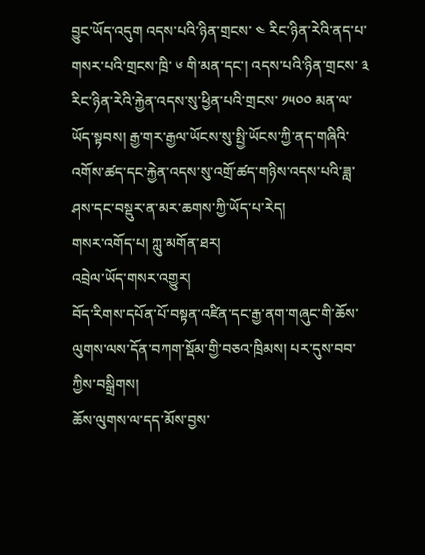བྱུང་ཡོད་འདུག འདས་པའི་ཉིན་གྲངས་ ༤ རིང་ཉིན་རེའི་ནད་པ་གསར་པའི་གྲངས་ཁྲི་ ༦ གི་མན་དང་། འདས་པའི་ཉིན་གྲངས་ ༣ རིང་ཉིན་རེའི་རྐྱེན་འདས་སུ་ཕྱིན་པའི་གྲངས་ ༡༥༠༠ མན་ལ་ཡོད་སྟབས། རྒྱ་གར་རྒྱལ་ཡོངས་སུ་སྤྱི་ཡོངས་ཀྱི་ནད་གཞིའི་འགོས་ཚད་དང་རྐྱེན་འདས་སུ་འགྲོ་ཚད་གཉིས་འདས་པའི་ཟླ་ཤས་དང་བསྡུར་ན་མར་ཆགས་ཀྱི་ཡོད་པ་རེད།
གསར་འགོད་པ། ཀླུ་མགོན་ཐར།
འབྲེལ་ཡོད་གསར་འགྱུར།
བོད་རིགས་དཔོན་པོ་བསྟན་འཛིན་དང་རྒྱ་ནག་གཞུང་གི་ཆོས་ལུགས་ལས་དོན་བཀག་སྡོམ་གྱི་བཅའ་ཁྲིམས། པར་དུས་བབ་ཀྱིས་བསྒྲིགས།
ཆོས་ལུགས་ལ་དད་མོས་བྱས་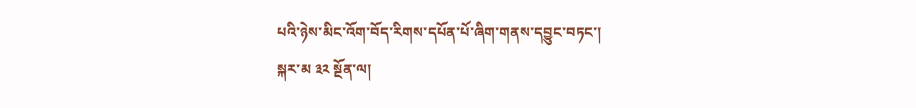པའི་ཉེས་མིང་འོག་བོད་རིགས་དཔོན་པོ་ཞིག་གནས་དབྱུང་བཏང་།
སྐར་མ ༣༢ སྔོན་ལ།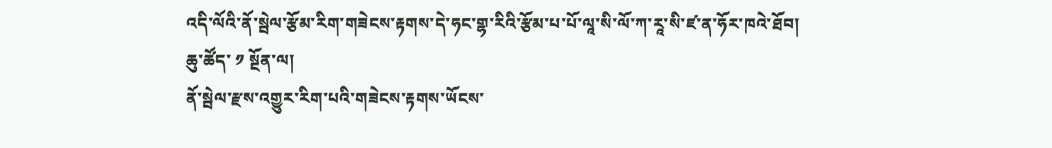འདི་ལོའི་ནོ་སྦེལ་རྩོམ་རིག་གཟེངས་རྟགས་དེ་ཧང་གྷ་རིའི་རྩོམ་པ་པོ་ལཱ་སི་ལོ་ཀ་རཱ་སི་ཛ་ན་ཧོར་ཁའེ་ཐོབ།
ཆུ་ཚོད་ ༡ སྔོན་ལ།
ནོ་སྦེལ་རྫས་འགྱུར་རིག་པའི་གཟེངས་རྟགས་ཡོངས་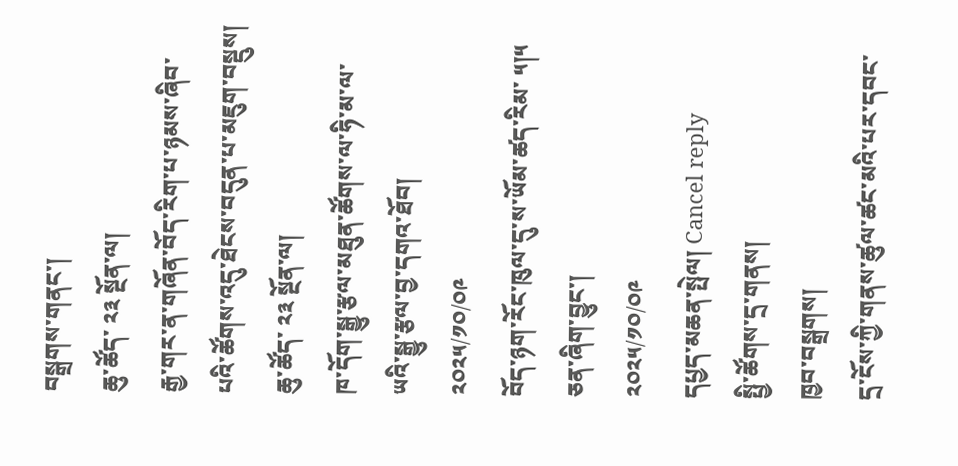བསྒྲགས་གནང་།
ཆུ་ཚོད་ ༢༣ སྔོན་ལ།
རྒྱ་གར་ན་གཞོན་བོད་རིག་པ་ཉམས་ཞིབ་པའི་ཚོགས་འདུ་ཐེངས་བདུན་པ་མཇུག་བསྡུས།
ཆུ་ཚོད་ ༢༣ སྔོན་ལ།
ཁ་དོག་སྒྱུ་རྩལ་མཐུན་ཚོགས་ལ་ཧི་མ་ལ་ཡའི་སྒྱུ་རྩལ་བྱ་དགའ་ཐོབ།
༢༠༢༥/༡༠/༠༩
བོད་ཉག་རོང་ཁུལ་དུ་ས་ཡོམ་ཚད་རིམ་ ༥།༥ ཅན་ཞིག་བྱུང་།
༢༠༢༥/༡༠/༠༩
དཔྱད་མཆན་སྤེལ། Cancel reply
སྤྱི་ཚོགས་དྲ་གནས།
ཁྱབ་བསྒྲགས།
དྲ་ངོས་ཀྱི་གནས་ཚུལ་ཚང་མའི་པར་དབང་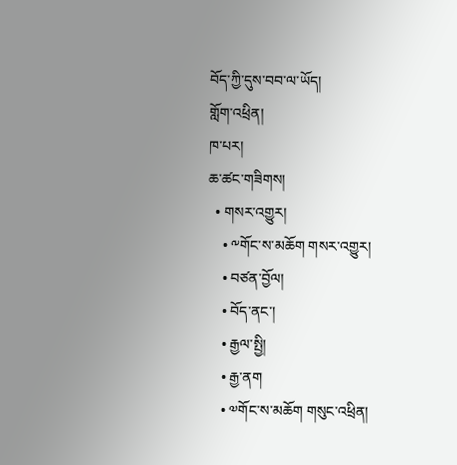བོད་ཀྱི་དུས་བབ་ལ་ཡོད།
གློག་འཕྲིན།
ཁ་པར།
ཆ་ཚང་གཟིགས།
  • གསར་འགྱུར།
    • ༸གོང་ས་མཆོག གསར་འགྱུར།
    • བཙན་བྱོལ།
    • བོད་ནང་།
    • རྒྱལ་སྤྱི།
    • རྒྱ་ནག
    • ༧གོང་ས་མཆོག གསུང་འཕྲིན།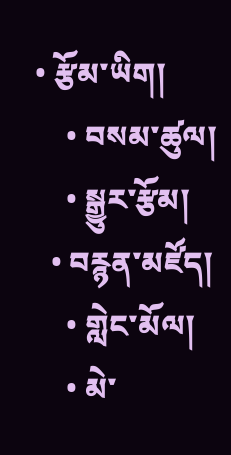• རྩོམ་ཡིག།
    • བསམ་ཚུལ།
    • སྒྱུར་རྩོམ།
  • བརྙན་མཛོད།
    • གླེང་མོལ།
    • མེ་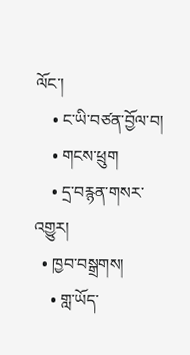ལོང་།
    • ང་ཡི་བཙན་བྱོལ་བ།
    • གངས་ཕྲུག
    • དྲ་བརྙན་གསར་འགྱུར།
  • ཁྱབ་བསྒྲགས།
    • གླ་ཡོད་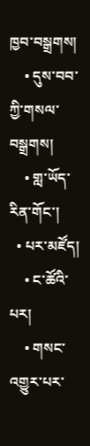ཁྱབ་བསྒྲགས།
    • དུས་བབ་ཀྱི་གསལ་བསྒྲགས།
    • གླ་ཡོད་རིན་གོང་།
  • པར་མཛོད།
    • ང་ཚོའི་པར།
    • གསང་འགྱུར་པར་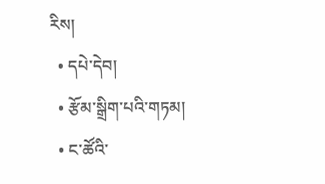རིས།
  • དཔེ་དེབ།
  • རྩོམ་སྒྲིག་པའི་གཏམ།
  • ང་ཚོའི་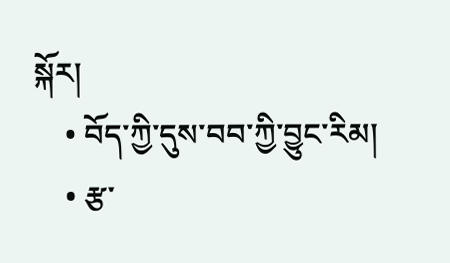སྐོར།
    • བོད་ཀྱི་དུས་བབ་ཀྱི་བྱུང་རིམ།
    • རྩ་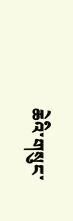ཆེའི་གསུང་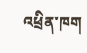འཕྲིན་ཁག